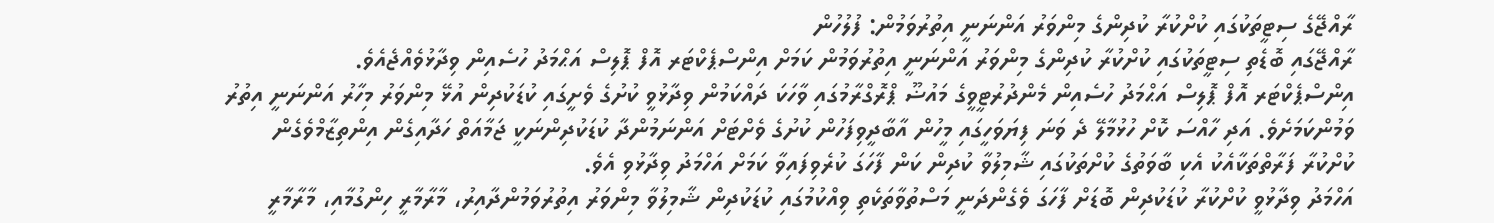ރާއްޖޭގެ ސިޓީތަކުގައި ކުށްކުރާ ކުދިންގެ މިންވަރު އަންނަނީ އިތުރުވަމުން: ފުލުހުން
ރާއްޖޭގައި ބޮޑެތި ސިޓީތަކުގައި ކުށްކުރާ ކުދިންގެ މިންވަރު އަންނަނީ އިތުރުވަމުން ކަމަށް އިންސްޕެކްޓަރ އޮފް ޕޮލިސް އަޙްމަދު ހުސެއިން ވިދާޅުވެއްޖެއެވެ.
އިންސްޕެކްޓަރ އޮފް ޕޮލިސް އަޙްމަދު ހުސެއިން މެންދުރުޓީވީގެ މައުޟޫ ޕްރޮގްރާމުގައި ވާހަކަ ދައްކަމުން ވިދާޅުވީ ކުށުގެ ވެށީގައި ކުޑަކުދިން އުޅޭ މިންވަރު މިހާރު އަންނަނީ އިތުރު ވަމުންކަމަށެވެ. އަދި ހާއްސަ ކޮށް ހުޅުމާލޭ ދެ ވަނަ ފިޔަވަހީގައި މީހުން އާބާދީވިފަހުން ކުށުގެ ވެށްޓަށް އަންނަމުންދާ ކުޑަކުދިންނަކީ ޖަމާއަތް ހަދާއިގެން އިންތިޒާމްވެގެން ކުށްކުރާ ފަރާތްތަކާއެކު އެކި ބާވަތުގެ ކުށްތަކުގައި ޝާމިލުވާ ކުދިން ކަން ފާހަގަ ކުރެވިފައިވާ ކަމަށް އަހްމަދު ވިދާޅުވި އެވެ.
އަހްމަދު ވިދާޅުވީ ކުށްކުރާ ކުޑަކުދިން ބޮޑަށް ފާހަގަ ވެގެންދަނީ މަސްތުވާތަކެތި ވިއްކުމުގައި ކުޑަކުދިން ޝާމިލުވާ މިންވަރު އިތުރުވަމުންދާއިރު، މާރާމާރީ ހިންގުމާއި، މާރާމާރީ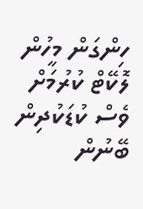ހިންގަން މީހުން ލޮކޭޓް ކުރުމަށް ވެސް ކުޑަކުދިން ބޭނުން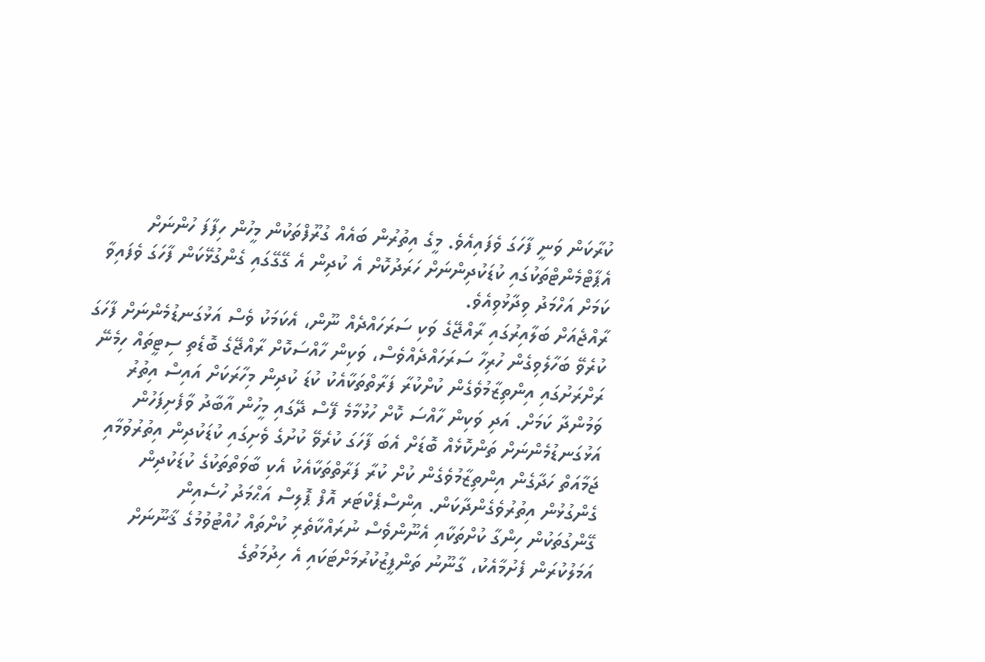ކުރާކަން ވަނީ ފާހަގަ ވެފައިއެވެ. މީގެ އިތުރުން ބައެއް ގުރޫފްތަކުން މީހުން ހިފާފަ ހުންނަށް އެޕާޓްމެންޓްތަކުގައި ކުޑަކުދިންނަށް ހަރަދުކޮށް އެ ކުދިން އެ ގޭގޭގައި ގެންގުޅޭކަން ފާހަގަ ވެފައިވާ ކަމަށް އަހްމަދު ވިދާޅުވިއެވެ.
ރާއްޖެއަށް ބަލާއިރުގައި ރާއްޖޭގެ ވަކި ސަރަހައްދެއް ނޫން، އެކަމަކު ވެސް އަޅުގަނޑުމެންނަށް ފާހަގަ ކުރެވޭ ބަހާލެވިގެން ހުރިހާ ސަރަހައްދެއްވެސް، ވަކިން ހާއްސަކޮށް ރާއްޖޭގެ ބޮޑެތި ސިޓީތައް ހިމެނޭ ރަށްރަށުގައި އިންތިޒާމުވެގެން ކުށްކުރާ ފަރާތްތަކާއެކު ކުޑަ ކުދިން މިހާރަކަށް އައިސް އިތުރު ވަމުންދާ ކަމަށް. އަދި ވަކިން ހާއްސަ ކޮށް ހުޅުމާމެ ފޭސް ދޭގައި މީހުން އާބާދު ވާފެށިފަހުން އަޅުގަނޑުމެންނަށް ތަންކޮޅެއް ބޮޑަށް އެބަ ފާހަގަ ކުރެވޭ ކުށުގެ ވެށިގައި ކުޑަކުދިން އިތުރުވުމާއި ޖަމާއަތް ހަދާގެން އިންތިޒާމުވެގެން ކުށް ކުރާ ފަރާތްތަކާއެކު އެކި ބާވަތްތަކުގެ ކުޑަކުދިން ގެންގުޅުން އިތުރުވެގެންދާކަން. އިންސްޕެކްޓަރ އޮފް ޕޮލިސް އަޙްމަދު ހުސެއިން
ގޭންގުތަކުން ހިންގާ ކުށްތަކާއި އެނޫންވެސް ނުރައްކާތެރި ކުށްތައް ހުއްޓުވުމުގެ ޤާނޫނަށް އަމަލުކުރަން ފެށުމާއެކު، ގާނޫނު ތަންފީޒުކުރުމަށްޓަކައި އެ ހިދުމަތުގެ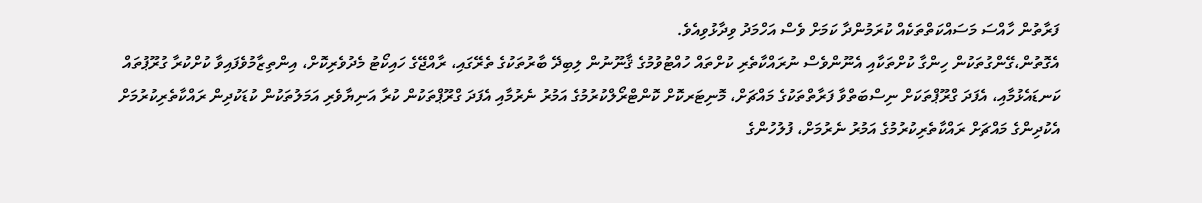ފަރާތުން ހާއްސަ މަސައްކަތްތަކެއް ކުރަމުންދާ ކަމަށް ވެސް އަހްމަދު ވިދާޅުވިއެވެ.
އެގޮތުން،ގޭންގުތަކުން ހިންގާ ކުށްތަކާއި އެނޫންވެސް ނުރައްކާތެރި ކުށްތައް ހުއްޓުވުމުގެ ޤާނޫނުން ލިބިދޭ ބާރުތަކުގެ ތެރޭގައި، ރާއްޖޭގެ ހައިކޯޓު މެދުވެރިކޮށް، އިންތިޒާމުވެފައިވާ ކުށްކުރާ ގުރޫޕުތައް ކަނޑައެޅުމާއި، އެފަދަ ގްރޫޕްތަކަށް ނިސްބަތްވާ ފަރާތްތަކުގެ މައްޗަށް، މޮނިޓަރކޮށް ކޮންޓްރޯލްކުރުމުގެ އަމުރު ނެރުމާއި އެފަދަ ގްރޫޕްތަކުން ކުރާ އަނިޔާވެރި އަމަލުތަކުން ކުޑަކުދިން ރައްކާތެރިކުރުމަށް އެކުދިންގެ މައްޗަށް ރައްކާތެރިކުރުމުގެ އަމުރު ނެރުމަށް، ފުލުހުންގެ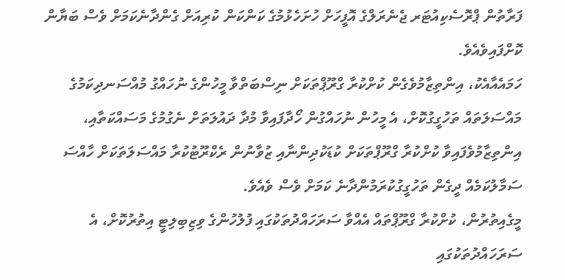ފަރާތުން ޕްރޮސެކިއުޓަރ ޖެނެރަލްގެ އޮފީހަށް ހުށަހެޅުމުގެ ކަންކަން ކުރިއަށް ގެންދާނެކަމަށް ވެސް ބަޔާން ކޮށްފައިވެއެވެ.
ހަމައެއާއެކު، އިންތިޒާމުވެގެން ކުށްކުރާ ގްރޫޕްތަކަށް ނިސްބަތްވާ މީހުންގެ ނުހައްގު މުއްސަނދިކަމުގެ މައްސަލަތައް ތަހުގީގުކޮށް، އެ މީހުން ނުހައްގުން ހޯދާފައިވާ މުދާ ދައުލަތަށް ނެގުމުގެ މަސައްކަތާއި، އިންތިޒާމުވެފައިވާ ކުށްކުރާ ގްރޫޕްތަކަށް ކުޑަކުދިންނާއި ޒުވާނުން ރެކްރޫޓުކުރާ މައްސަލަތަކަށް ހާއްސަ ސަމާލުކަމެއް ދީގެން ތަހުގީގުކުރަމުންދާނެ ކަމަށް ވެސް ވެއެވެ.
މީގެއިތުރުން، ކުށްކުރާ ގްރޫޕްތައް އެއްވާ ސަރަހައްދުތަކުގައި ފުލުހުންގެ ވިޒިބިލިޓީ އިތުރުކޮށް، އެ ސަރަހައްދުތަކުގައި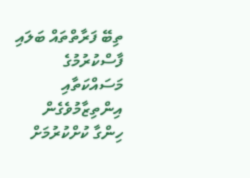ތިބޭ ފަރާތްތައް ބަލައި ފާސްކުރުމުގެ މަސައްކަތާއި އިންތިޒާމުވެގެން ހިންގާ ކުށްކުރުމަށް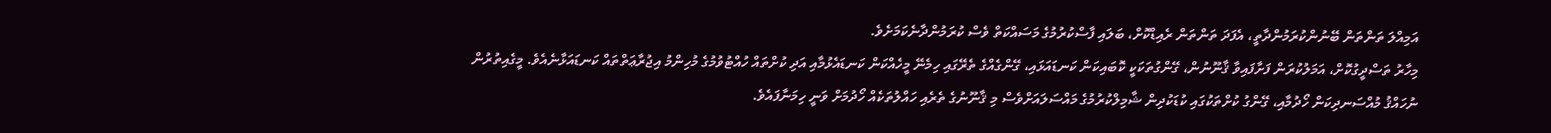އަމިއްލަ ތަންތަން ބޭނުންކުރަމުންދާތީ، އެފަދަ ތަންތަން ރެއިޑްކޮށް، ބަލައި ފާސްކުރުމުގެ މަސައްކަތް ވެސް ކުރަމުންދާނެކަމަށެވެ.
މިހާރު ތަސްދީގުކޮށް، އަމަލުކުރަން ފަށާފައިވާ ޤާނޫނުން، ގޭންގުތަކަކީ ކޮބައިކަން ކަނޑައަޅައި، ގޭންގެއްގެ ތެރޭގައި ހިމެނޭ މީހެއްކަން ކަނޑައެޅުމާއި އަދި ކުށްތައް ހުއްޓުވުމުގެ މުހިންމު އިޖުރާޢަތްތައް ކަނޑައަޅާނެއެވެ. މީގެއިތުރުން ނުހައްޤު މުއްސަނދިކަން ހޯދުމާއި، ގޭންގު ކުށްތަކުގައި ކުޑަކުދިން ޝާމިލްކުރުމުގެ މައްސަލައަށްވެސް މި ޤާނޫނުގެ ތެރެއި ހައްލުތަކެއް ހޯދުމަށް ވަނީ ހިމަނާފައެވެ.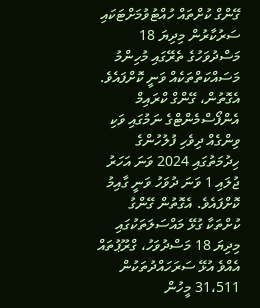ގޭންގް ކުށްތައް ހުއްޓުވުމަށްޓަކައި ސަރުކާރުން މިދިޔަ 18 މަސްދުވަހުގެ ތެރޭގައި މުހިންމު މަސައްކަތްތަކެއް ވަނީ ކޮށްފައެވެ. އެގޮތުން، ގޭންގް ކްރައިމް އެންފޯސްމެންޓްގެ ނަމުގައި ވަކި ވިންގެއް ދިވެހި ފުލުހުންގެ ހިދުމަތުގައި 2024 ވަނަ އަހަރު ޖުލައި 1 ވަނަ ދުވަހު ވަނީ ގާއިމު ކޮށްފައެވެ. އެގޮތުން ގޭންގު ކުށްތަކާ ގުޅޭ މައްސަލަތަކުގައި މިދިޔަ 18 މަސްދުވަހު، ގްރޫޕުތައް އެއްވެ އުޅޭ ސަރަހައްދުތަކުން 31،511 މީހުން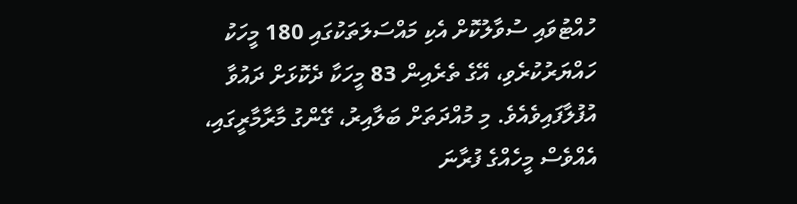ހުއްޓުވައި ސުވާލުކޮށް އެކި މައްސަލަތަކުގައި 180 މީހަކު ހައްޔަރުކުރެވި، އޭގެ ތެރެއިން 83 މީހަކާ ދެކޮޅަށް ދައުވާ އުފުލާފައިވެއެވެ. މި މުއްދަތަށް ބަލާއިރު، ގޭންގު މާރާމާރީގައި، އެއްވެސް މީހެއްގެ ފުރާނަ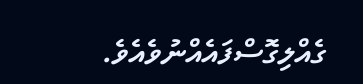ގެއްލިގޮސްފައެއްނުވެއެވެ.